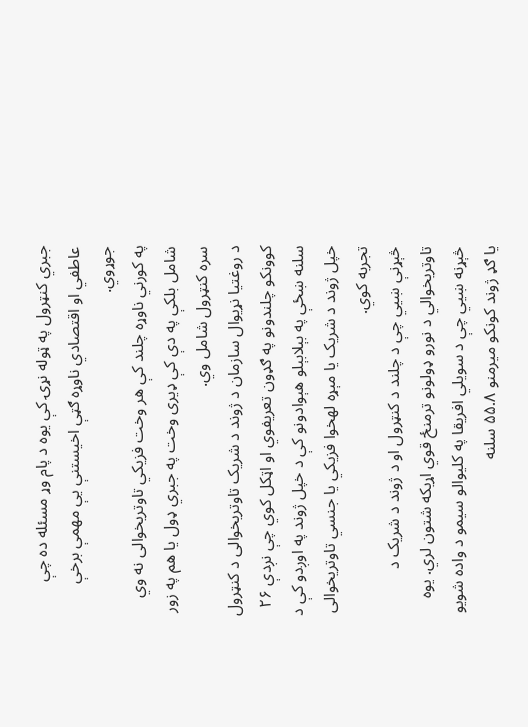جبري کنټرول په ټوله نړۍ کې یوه د پام وړ مسئله ده چې عاطفي او اقتصادي ناوړه ګټې اخیستنې یې مهمې برخې جوړوي.
په کورني ناوړه چلند کې هر وخت فزیکي تاوتریخوالی نه وي شامل بلکې په دې کې ډیری وخت په جبري ډول یا هم په زور سره کنټرول شامل وي.
د روغتیا نړيوال سازمان د ژوند د شریک تاوتریخوالی د کنټرول کوونکو چلندونو په ګډون تعریفوي او اټکل کوي چې نږدې ۲۶ سلنه ښځې په بېلابېلو هېوادونو کې د خپل ژوند په اوږدو کې د خپل ژوند د شریک یا مېړه لهخوا فزیکي یا جنسي تاوتریخوالی تجربه کوي.
څېړنې ښيي چې د چلند د کنټرول او د ژوند د شریک د تاوتریخوالي د نورو ډولونو ترمنځ قوي اړیکه شتون لري. یوه څېړنه ښيي چې د سویلي افریقا په کلیوالو سیمو د واده شویو یا ګډ ژوند کونکو میرمنو ۵۵.۸ سلنه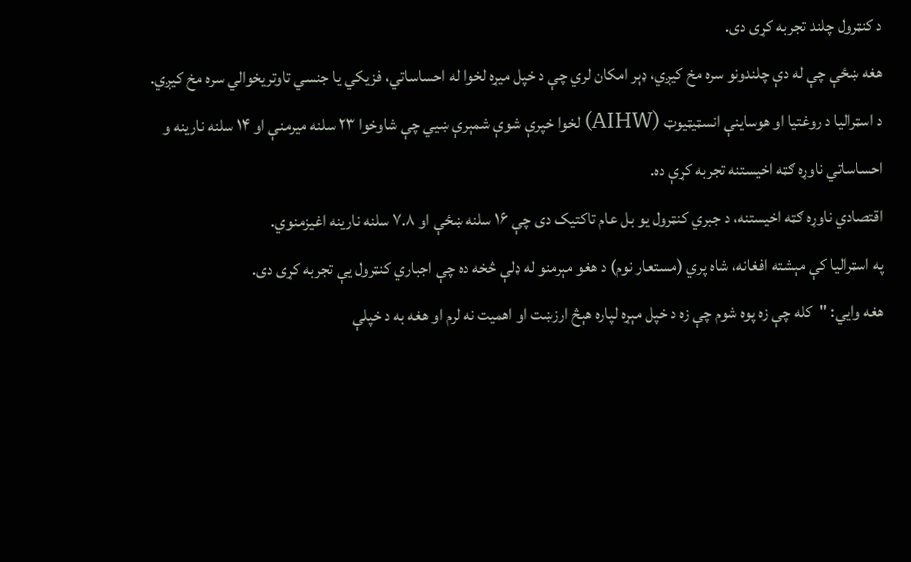د کنټرول چلند تجربه کړی دی.
هغه ښځې چې له دې چلندونو سره مخ کیږي، ډېر امکان لري چې د خپل میړه لخوا له احساساتي، فزیکي یا جنسي تاوتریخوالي سره مخ کیږي.
د اسټرالیا د روغتیا او هوساینې انسټیټیوټ (AIHW) لخوا خپرې شوې شمېرې ښيي چې شاوخوا ۲۳ سلنه میرمنې او ۱۴ سلنه نارینه و احساساتي ناوړه ګټه اخیستنه تجربه کړې ده.
اقتصادي ناوړه ګټه اخیستنه، د جبري کنټرول یو بل عام تاکتیک دی چې ۱۶ سلنه ښځې او ۷.۸ سلنه نارینه اغیزمنوي.
په اسټرالیا کې مېشته افغانه، شاه پري (مستعار نوم) د هغو مېرمنو له ډلې څخه ده چې اجباري کنټرول یې تجربه کړی دی.
هغه وايي: "کله چې زه پوه شوم چې زه د خپل مېړه لپاره هېڅ ارزښت او اهمیت نه لرم او هغه به د خپلې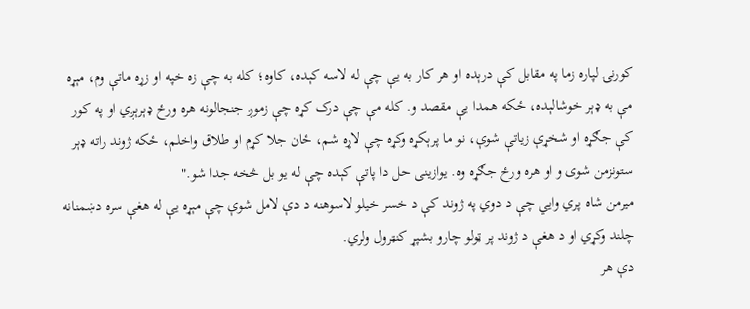کورنۍ لپاره زما په مقابل کې درېده او هر کار به یې چې له لاسه کېده، کاوه؛ کله به چې زه خپه او زړه ماتې وم، مېړه مې به ډېر خوشالېده، ځکه همدا یې مقصد و. کله مې چې درک کړه چې زموږ جنجالونه هره ورځ ډېرېږي او په کور کې جګړه او شخړې زیاتې شوې، نو ما پرېکړه وکړه چې لاړه شم، ځان جلا کړم او طلاق واخلم، ځکه ژوند راته ډېر ستونزمن شوی و او هره ورځ جګړه وه. یوازینی حل دا پاتې کېده چې له یو بل څخه جدا شو."
میرمن شاه پري وايي چې د دوي په ژوند کې د خسر خیلو لاسوهنه د دې لامل شوې چې مېړه یې له هغې سره دښمنانه چلند وکړي او د هغې د ژوند پر ټولو چارو بشپړ کنټرول ولري.
دې هر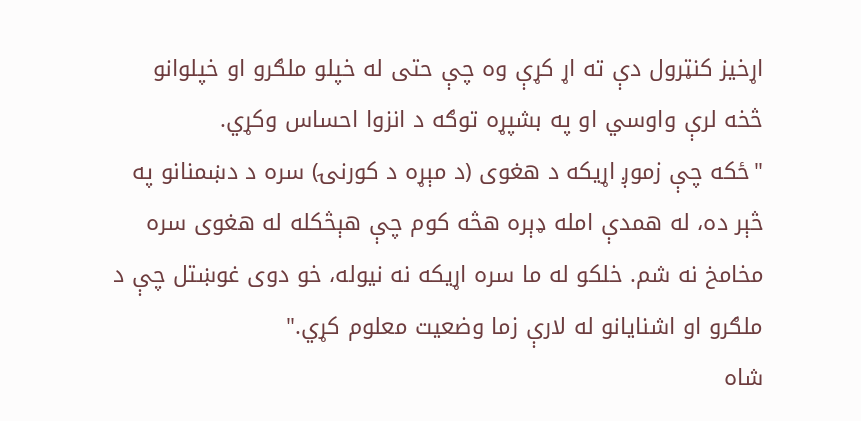اړخیز کنټرول دې ته اړ کړې وه چې حتی له خپلو ملګرو او خپلوانو څخه لرې واوسي او په بشپړه توګه د انزوا احساس وکړي.
"ځکه چې زموږ اړیکه د هغوی (د مېړه د کورنۍ) سره د دښمنانو په څېر ده، له همدې امله ډېره هڅه کوم چې هېڅکله له هغوی سره مخامخ نه شم. خلکو له ما سره اړیکه نه نیوله، خو دوی غوښتل چې د ملګرو او اشنایانو له لارې زما وضعیت معلوم کړي."
شاه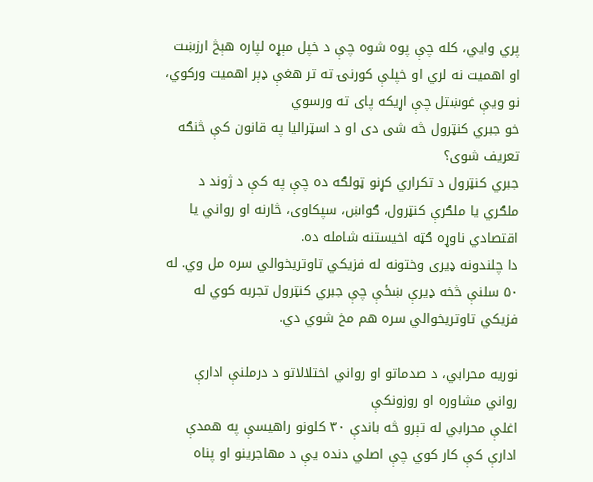پري وايي، کله چې پوه شوه چې د خپل مېړه لپاره هېڅ ارزښت او اهمیت نه لري او خپلې کورنۍ ته تر هغې ډېر اهمیت ورکوي، نو ویې غوښتل چې اړیکه پای ته ورسوي
خو جبري کنټرول څه شی دی او د اسټرالیا په قانون کې څنګه تعریف شوی؟
جبري کنټرول د تکراري کړنو ټولګه ده چې په کې د ژوند د ملګري یا ملګرې کنټرول، ګواښ، سپکاوی، څارنه او رواني یا اقتصادي ناوړه ګټه اخیستنه شامله ده.
دا چلندونه ډیری وختونه له فزیکي تاوتریخوالي سره مل وي. له ۵۰ سلنې څخه ډیرې ښځې چې جبري کنټرول تجربه کوي له فزیکي تاوتریخوالي سره هم مخ شوي دي.

نوریه محرابي، د صدماتو او رواني اختلالاتو د درملنې ادارې رواني مشاوره او روزونکې
اغلې محرابي له تېرو څه باندې ۳۰ کلونو راهیسې په همدې ادارې کې کار کوي چې اصلي دنده یې د مهاجرینو او پناه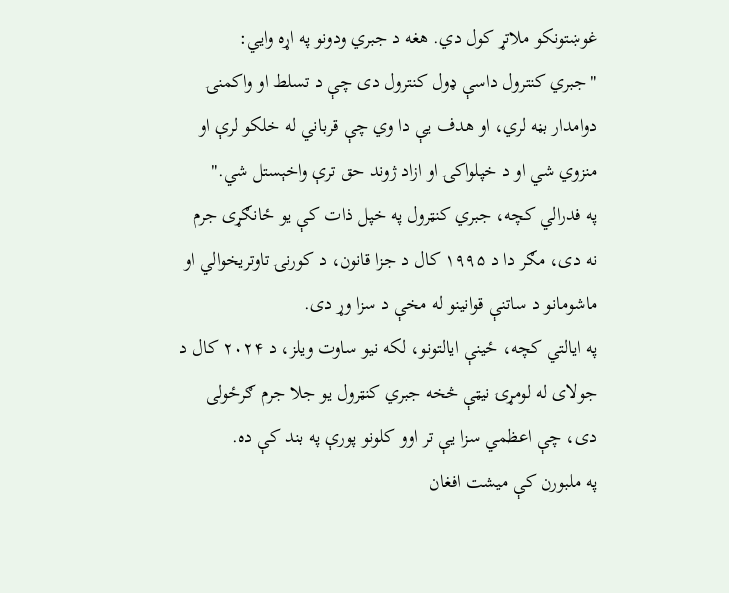غوښتونکو ملاتړ کول دي. هغه د جبري ودونو په اړه وايي:
"جبري کنترول داسې ډول کنترول دی چې د تسلط او واکمنۍ دوامدار بڼه لري، او هدف یې دا وي چې قرباني له خلکو لرې او منزوي شي او د خپلواکۍ او ازاد ژوند حق ترې واخېستل شي."
په فدرالي کچه، جبري کنټرول په خپل ذات کې یو ځانګړی جرم نه دی، مګر دا د ۱۹۹۵ کال د جزا قانون، د کورنۍ تاوتریخوالي او ماشومانو د ساتنې قوانینو له مخې د سزا وړ دی.
په ایالتي کچه، ځینې ایالتونو، لکه نیو ساوت ویلز، د ۲۰۲۴ کال د جولای له لومړۍ نیټې څخه جبري کنټرول یو جلا جرم ګرځولی دی، چې اعظمي سزا یې تر اوو کلونو پورې په بند کې ده.
په ملبورن کې میشت افغان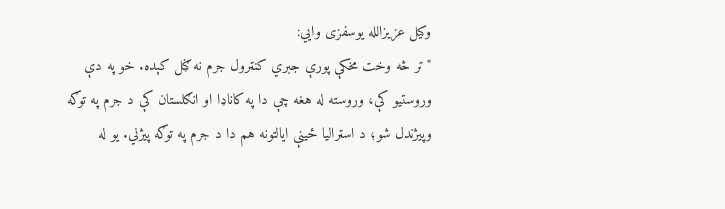وکیل عزیزالله یوسفزی وايي:
"تر څه وخت مخکې پورې جبري کنټرول جرم نه ګڼل کېده. خو په دې وروستیو کې، وروسته له هغه چې دا په کاناډا او انګلستان کې د جرم په توګه وپیژندل شو؛ د اسټرالیا ځینې ایالتونه هم دا د جرم په توګه پیژني. یو له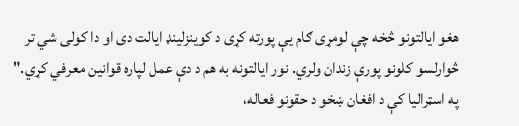هغو ایالتونو څخه چې لومړی ګام یې پورته کړی د کوینزلینډ ایالت دی او دا کولی شي تر څوارلسو کلونو پورې زندان ولري. نور ایالتونه به هم د دې عمل لپاره قوانین معرفي کړي."
په اسټرالیا کې د افغان ښخو د حقونو فعاله،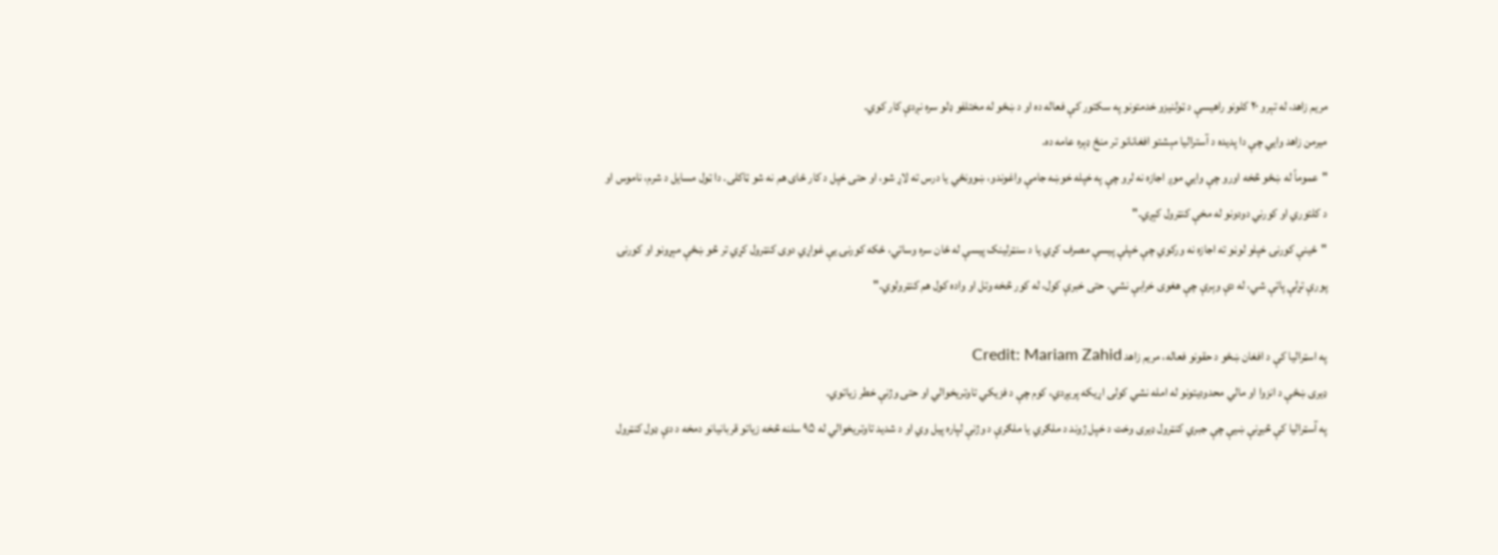مریم زاهد، له تېرو ۲۰ کلونو راهیسې د ټولنیزو خدمتونو په سکتور کې فعاله ده او د ښځو له مختلفو ډلو سره نږدې کار کوي.
میرمن زاهد وايي چې دا پدیده د آسترالیا مېشتو افغانانو تر منځ ډېره عامه ده.
"عموماً له ښځو څخه اورو چې وایي موږ اجازه نه لرو چې په خپله خوښه جامې واغوندو، ښوونځي یا درس ته لاړ شو، او حتی خپل د کار ځای هم نه شو ټاکلی. دا ټول مسایل د شرم، ناموس او د کلتوري او کورني دودونو له مخې کنټرول کېږي."
"ځینې کورنۍ خپلو لوڼو ته اجازه نه ورکوي چې خپلې پیسې مصرف کړي یا د سنټرلینک پیسې له ځان سره وساتي، ځکه کورنۍ یې غواړي دوی کنټرول کړي تر څو ښځې مېړونو او کورنۍ پورې تړلې پاتې شي، له دې وېرې چې هغوی خرابې نشي. حتی خبرې کول، له کور څخه وتل او واده کول هم کنټرولوي."

په اسټرالیا کې د افغان ښځو د حقونو فعاله، مریم زاهد Credit: Mariam Zahid
ډیری ښځې د انزوا او مالي محدودیتونو له امله نشي کولی اړیکه پریږدي، کوم چې د فزیکي تاوتریخوالي او حتی وژنې خطر زیاتوي.
په آسټرالیا کې څیړنې ښیې چې جبري کنټرول ډیری وخت د خپل ژوند د ملګري یا ملګرې د وژنې لپاره پیل وي او د شدید تاوتریخوالي له ۹۵ سلنه څخه زیاتو قربانیانو دمخه د دې ډول کنټرول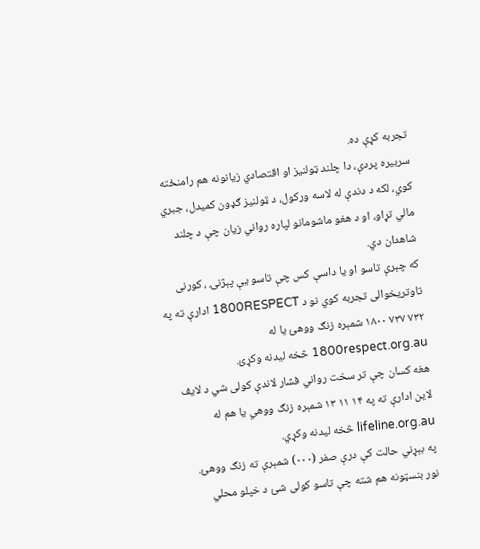تجربه کړې ده.
سربیره پردې، دا چلند ټولنیز او اقتصادي زیانونه هم رامنځته کوي، لکه د دندې له لاسه ورکول، د ټولنیز ګډون کمیدل، جبري مالي تړاو، او د هغو ماشومانو لپاره رواني زیان چې د چلند شاهدان دي.
که چېرې تاسو او یا داسې کس چې تاسو یې پېژنۍ ، کورنی تاوتریخوالی تجربه کوي نو د 1800RESPECT ادارې ته په ۷۳۲ ۷۳۷ ۱۸۰۰ شمېره زنګ ووهئ یا له 1800respect.org.au څخه لیدنه وکړئ.
هغه کسان چې تر سخت رواني فشار لاندې کولی شي د لایف لاین ادارې ته په ۱۴ ۱۱ ۱۳ شمېره زنګ ووهي یا هم له lifeline.org.au څخه لیدنه وکړي.
په بېړني حالت کې درې صفر (۰۰۰) شمېرې ته زنګ ووهئ.
نور بنسټونه هم شته چې تاسو کولی شئ د خپلو محلي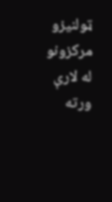ټولنیزو مرکزونو له لارې ورته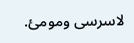لاسرسی ومومئ.